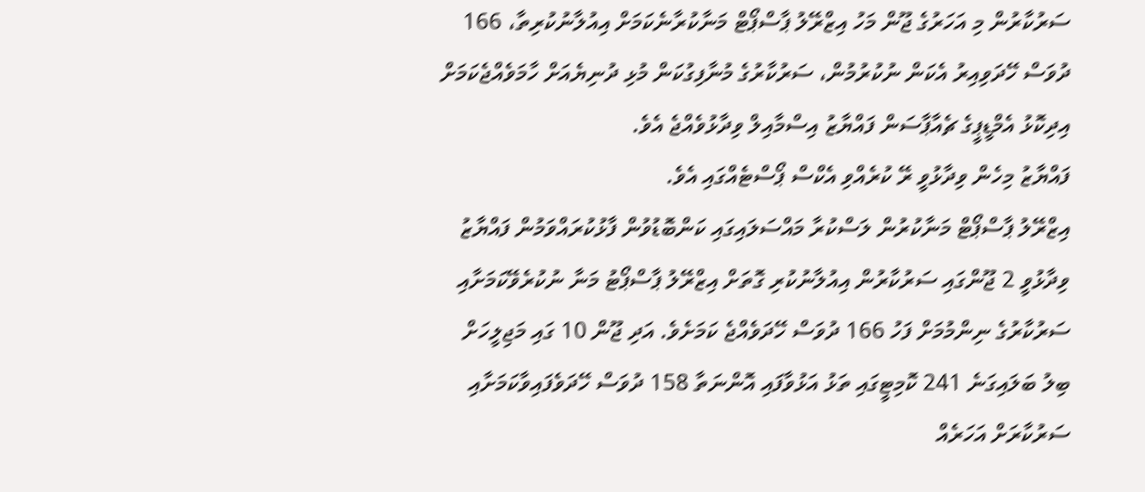ސަރުކާރުން މި އަހަރުގެ ޖޫން މަހު އިޒްރޭލު ޕާސްޕޯޓް މަނާކުރާނެކަމަށް އިއުލާނުކުރިތާ، 166 ދުވަސް ހޭދަވިއިރު އެކަން ނުކުރުމުން، ސަރުކާރުގެ މުނާފިގުކަން މުޅި ދުނިޔެއަށް ހާމަވެއްޖެކަމަށް އިދިކޮޅު އެމްޑީޕީގެ ޗެއާޕާސަން ފައްޔާޒު އިސްމާއިލް ވިދާޅުވެއްޖެ އެވެ.
ފައްޔާޒު މިހެން ވިދާޅުވީ ރޭ ކުރެއްވި އެކްސް ޕޯސްޓެއްގައި އެވެ.
އިޒްރޭލު ޕާސްޕޯޓް މަނާކުރުން ލަސްކުރާ މައްސަލައިގައި ކަންބޮޑުވުން ފާޅުކުރައްވަމުން ފައްޔާޒު ވިދާޅުވީ 2 ޖޫންގައި ސަރުކާރުން އިއުލާނުކުރި ގޮތަށް އިޒްރޭލު ޕާސްޕޯޓު މަނާ ނުކުރެވޭކަމަށާއި ސަރުކާރުގެ ނިންމުމަށް ފަހު 166 ދުވަސް ހޭދަވެއްޖެ ކަމަށެވެ. އަދި ޖޫން 10 ގައި މަޖިލީހަށް ބިލު ބަލައިގަނެ 241 ކޮމިޓީގައި ތަޅު އަޅުވާފައި އޮންނަތާ 158 ދުވަސް ހޭދަވެފައިވާކަމަށާއި ސަރުކާރަށް އަހަރެއް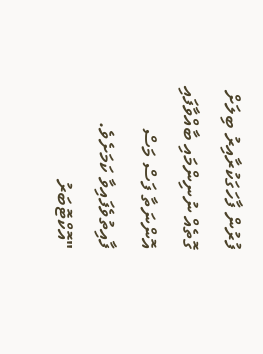ފުރުން ފާހަގަކުރާއިރު ބިލަށް ގޮތެއް ނުނިންމައި ބާއްވާފައި އޮންނަތާ ފަސް މަސް ފާއިތުވެފައިވާ ކަމަށެވެ.
"އޮކްޓޮބަރު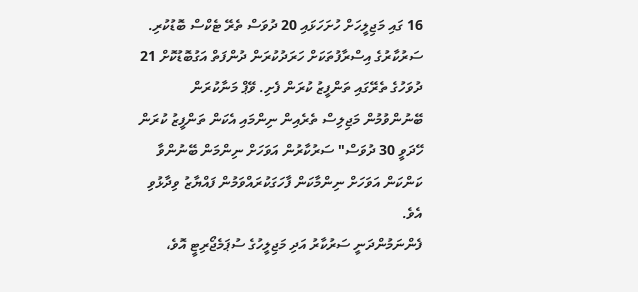16 ގައި މަޖިލީހަށް ހުށަހަޅައި 20 ދުވަސް ތެރޭ ޓެކްސް ބޮޑުކުރި. ސަރުކާރުގެ އިސްރާފުތަކަށް ހަރަދުކުރަން ދުންފަތް އަގުބޮޑުކޮށް 21 ދުވަހުގެ ތެރޭގައި ތަންފީޒު ކުރަން ފެށި. ވޭޕް މަނާކުރަން ބޭނުންވުމުން މަޖިލިސް ތެރެއިން ނިންމައި އެކަން ތަންފީޒު ކުރަން ހޭދަވީ 30 ދުވަސް" ސަރުކާރުން އަވަހަށް ނިންމަން ބޭނުންވާ ކަންކަން އަވަހަށް ނިންމާކަން ފާހަގަކުރައްވަމުން ފައްޔާޒު ވިދާޅުވި އެވެ.
ފެންނަމުންދަނީ ސަރުކާރު އަދި މަޖިލީހުގެ ސުޕަމެޖޯރިޓީ އޮވެ،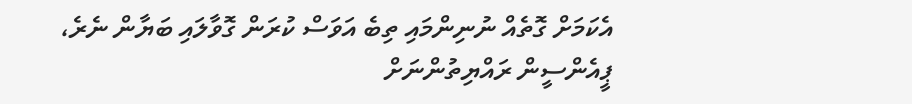އެކަމަށް ގޮތެއް ނުނިންމައި ތިބެ އަވަސް ކުރަން ގޮވާލައި ބަޔާން ނެރެ، ޕީއެންސީން ރައްޔިތުންނަށް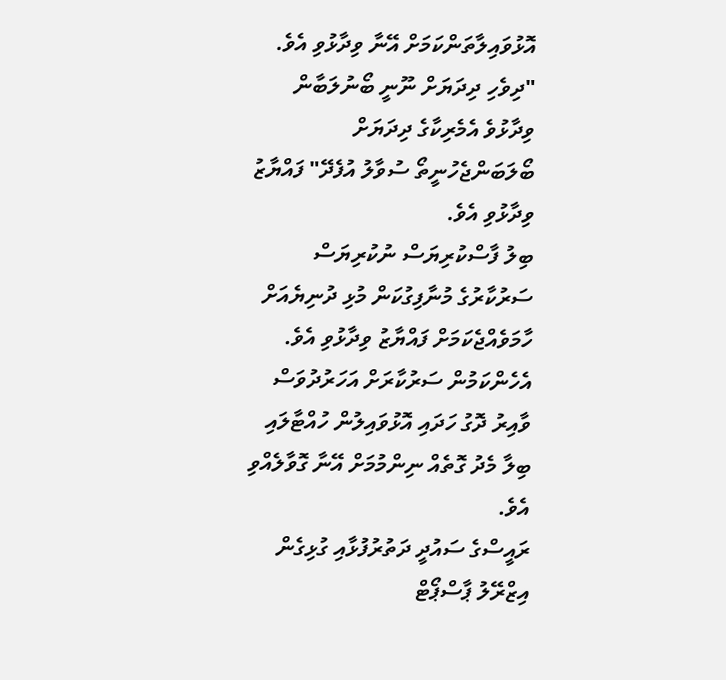އޮޅުވައިލާތަންކަމަށް އޭނާ ވިދާޅުވި އެވެ.
"ދިވެހި ދިދަޔަށް ނޫނީ ބޯނުލަބާން ވިދާޅުވެ އެމެރިކާގެ ދިދަޔަށް ބޯލަބަންޖެހުނީތޯ ސުވާލު އުފެދޭ" ފައްޔާޒު ވިދާޅުވި އެވެ.
ބިލު ފާސްކުރިޔަސް ނުކުރިޔަސް ސަރުކާރުގެ މުނާފިގުކަން މުޅި ދުނިޔެއަށް ހާމަވެއްޖެކަމަށް ފައްޔާޒު ވިދާޅުވި އެވެ. އެހެންކަމުން ސަރުކާރަށް އަހަރުދުވަސް ވާއިރު ދޮގު ހަދައި އޮޅުވައިލުން ހުއްޓާލައި ބިލާ މެދު ގޮތެއް ނިންމުމަށް އޭނާ ގޮވާލެއްވި އެވެ.
ރައީސްގެ ސައުދީ ދަތުރުފުޅާއި ގުޅިގެން އިޒްރޭލު ޕާސްޕޯޓް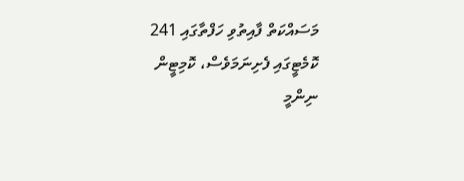މަސައްކަތް ފާއިތުވި ހަފްތާގައި 241 ކޮމެޓީގައި ފެށިނަމަވެސް، ކޮމިޓީން ނިންމީ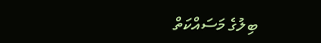ބިލުގެ މަސައްކަތް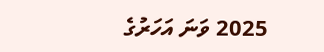2025 ވަނަ އަހަރުގެ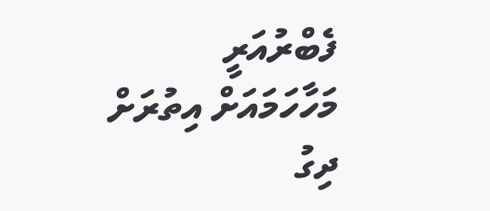ފެބްރުއަރީ މަހާހަމައަށް އިތުރަށް ދިގު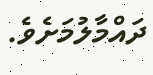ދައްމާލުމަށެވެ.